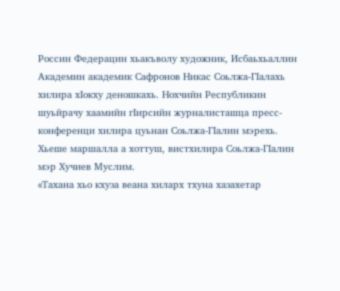Россин Федерацин хьакъволу художник, Исбаьхьаллин Академин академик Сафронов Никас Соьлжа-ГIалахь хилира хIокху деношкахь. Нохчийн Республикин шуьйрачу хаамийн гIирсийн журналисташца пресс-конференци хилира цуьнан Соьлжа-ГIалин мэрехь. Хьеше маршалла а хоттуш, вистхилира Соьлжа-ГIалин мэр Хучиев Муслим.
«Тахана хьо кхуза веана хиларх тхуна хазахетар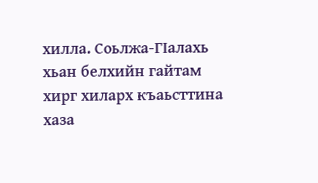хилла. Соьлжа-ГIалахь хьан белхийн гайтам хирг хиларх къаьсттина хаза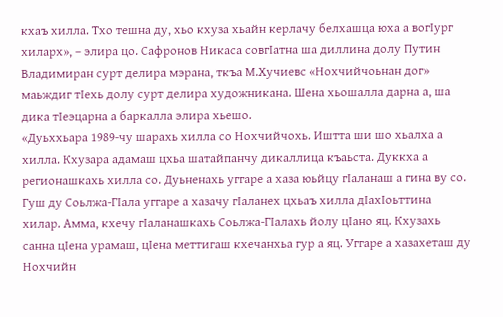кхаъ хилла. Тхо тешна ду, хьо кхуза хьайн керлачу белхашца юха а вогIург хиларх», – элира цо. Сафронов Никаса совгIатна ша диллина долу Путин Владимиран сурт делира мэрана, ткъа М.Хучиевс «Нохчийчоьнан дог» маьждиг тIехь долу сурт делира художникана. Шена хьошалла дарна а, ша дика тIеэцарна а баркалла элира хьешо.
«Дуьххьара 1989-чу шарахь хилла со Нохчийчохь. Иштта ши шо хьалха а хилла. Кхузара адамаш цхьа шатайпанчу дикаллица къаьста. Дуккха а регионашкахь хилла со. Дуьненахь уггаре а хаза юьйцу гIаланаш а гина ву со. Гуш ду Соьлжа-ГIала уггаре а хазачу гIаланех цхьаъ хилла дIахIоьттина хилар. Амма, кхечу гIаланашкахь Соьлжа-ГIалахь йолу цIано яц. Кхузахь санна цIена урамаш, цIена меттигаш кхечанхьа гур а яц. Уггаре а хазахеташ ду Нохчийн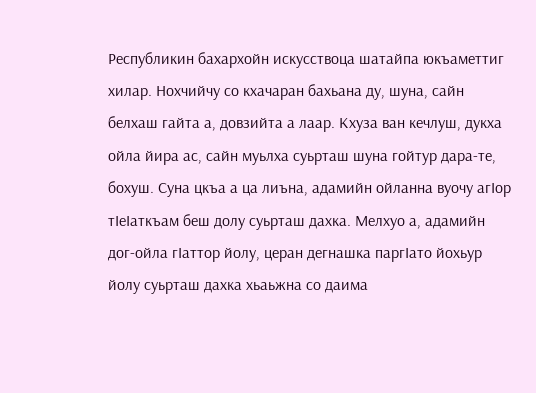Республикин бахархойн искусствоца шатайпа юкъаметтиг хилар. Нохчийчу со кхачаран бахьана ду, шуна, сайн белхаш гайта а, довзийта а лаар. Кхуза ван кечлуш, дукха ойла йира ас, сайн муьлха суьрташ шуна гойтур дара-те, бохуш. Суна цкъа а ца лиъна, адамийн ойланна вуочу агIор тIеIаткъам беш долу суьрташ дахка. Мелхуо а, адамийн дог-ойла гIаттор йолу, церан дегнашка паргIато йохьур йолу суьрташ дахка хьаьжна со даима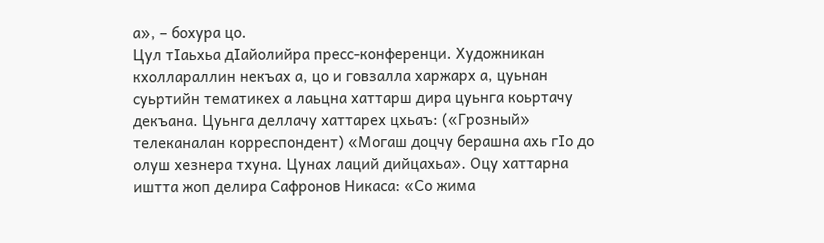а», – бохура цо.
Цул тIаьхьа дIайолийра пресс-конференци. Художникан кхоллараллин некъах а, цо и говзалла харжарх а, цуьнан суьртийн тематикех а лаьцна хаттарш дира цуьнга коьртачу декъана. Цуьнга деллачу хаттарех цхьаъ: («Грозный» телеканалан корреспондент) «Могаш доцчу берашна ахь гIо до олуш хезнера тхуна. Цунах лаций дийцахьа». Оцу хаттарна иштта жоп делира Сафронов Никаса: «Со жима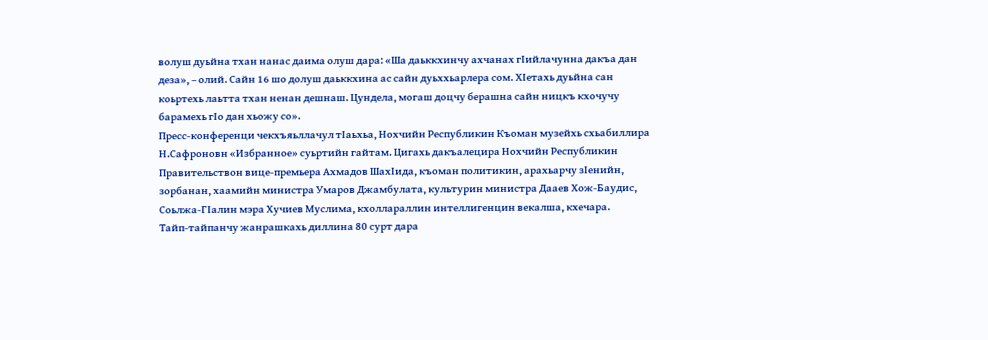волуш дуьйна тхан нанас даима олуш дара: «Ша даьккхинчу ахчанах гIийлачунна дакъа дан деза», – олий. Сайн 16 шо долуш даьккхина ас сайн дуьххьарлера сом. ХIетахь дуьйна сан коьртехь лаьтта тхан ненан дешнаш. Цундела, могаш доцчу берашна сайн ницкъ кхочучу барамехь гIо дан хьожу со».
Пресс-конференци чекхъяьллачул тIаьхьа, Нохчийн Республикин Къоман музейхь схьабиллира Н.Сафроновн «Избранное» суьртийн гайтам. Цигахь дакъалецира Нохчийн Республикин Правительствон вице-премьера Ахмадов ШахIида, къоман политикин, арахьарчу зIенийн, зорбанан, хаамийн министра Умаров Джамбулата, культурин министра Дааев Хож-Баудис, Соьлжа-ГIалин мэра Хучиев Муслима, кхоллараллин интеллигенцин векалша, кхечара.
Тайп-тайпанчу жанрашкахь диллина 80 сурт дара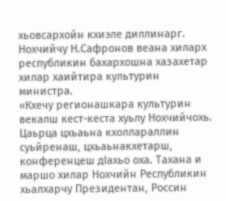хьовсархойн кхиэле диллинарг. Нохчийчу Н.Сафронов веана хиларх республикин бахархошна хазахетар хилар хаийтира культурин министра.
«Кхечу регионашкара культурин векалш кест-кеста хуьлу Нохчийчохь. Цаьрца цхьаьна кхоллараллин суьйренаш, цхьаьнакхетарш, конференцеш дIахьо оха. Тахана и маршо хилар Нохчийн Республикин хьалхарчу Президентан, Россин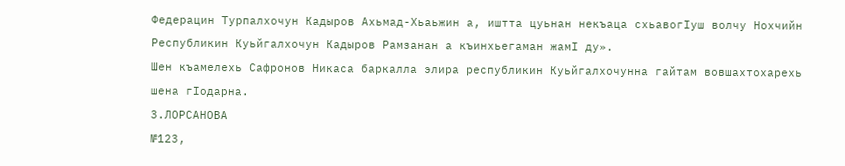Федерацин Турпалхочун Кадыров Ахьмад-Хьаьжин а, иштта цуьнан некъаца схьавогIуш волчу Нохчийн Республикин Куьйгалхочун Кадыров Рамзанан а къинхьегаман жамI ду».
Шен къамелехь Сафронов Никаса баркалла элира республикин Куьйгалхочунна гайтам вовшахтохарехь шена гIодарна.
З.ЛОРСАНОВА
№123,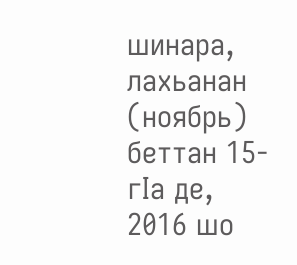шинара, лахьанан (ноябрь) беттан 15-гIа де, 2016 шо